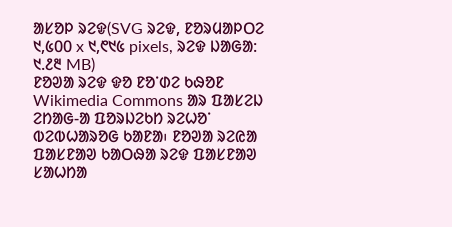ᱟᱥᱚᱞ ᱨᱮᱫ(SVG ᱨᱮᱫ, ᱱᱚᱨᱢᱟᱞᱛᱮ ᱑,᱕᱐᱐ x ᱑,᱖᱑᱕ pixels, ᱨᱮᱫ ᱡᱟᱜᱟ: ᱑.᱒᱓ MB)
ᱱᱚᱣᱟ ᱨᱮᱫ ᱫᱚ ᱱᱚᱸᱰᱮ ᱠᱷᱚᱱ Wikimedia Commons ᱟᱨ ᱯᱟᱥᱮᱡ ᱮᱴᱟᱜ-ᱟ ᱯᱚᱨᱡᱮᱠᱴ ᱨᱮᱦᱚᱸ ᱵᱮᱵᱦᱟᱨᱚᱜ ᱠᱟᱱᱟ᱾ ᱱᱚᱣᱟ ᱨᱮᱭᱟ ᱯᱟᱥᱱᱟᱣ ᱠᱟᱛᱷᱟ ᱨᱮᱫ ᱯᱟᱥᱱᱟᱣ ᱥᱟᱦᱴᱟ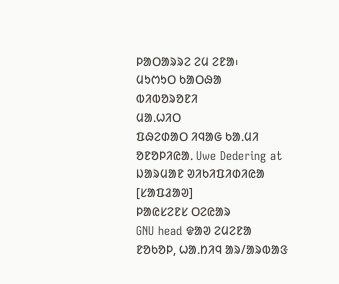ᱞᱟᱛᱟᱨᱨᱮ ᱮᱢ ᱮᱱᱟ᱾
ᱢᱩᱬᱩᱛ ᱠᱟᱛᱷᱟ
ᱵᱤᱵᱚᱨᱚᱱᱤ
ᱢᱟᱹᱦᱤᱛ
ᱯᱷᱮᱰᱟᱛ ᱤᱧᱟᱜ ᱠᱟᱹᱢᱤ
ᱚᱱᱚᱞᱤᱭᱟᱹ Uwe Dedering at ᱡᱟᱨᱢᱟᱱ ᱣᱤᱠᱤᱯᱤᱰᱤᱭᱟ
[ᱥᱟᱯᱲᱟᱣ]
ᱞᱟᱭᱥᱮᱱᱥ ᱛᱮᱭᱟᱨ
GNU head ᱫᱟᱣ ᱮᱢᱮᱱᱟ ᱱᱚᱠᱚᱞ, ᱦᱟᱹᱴᱤᱧ ᱟᱨ/ᱟᱨᱵᱟᱝ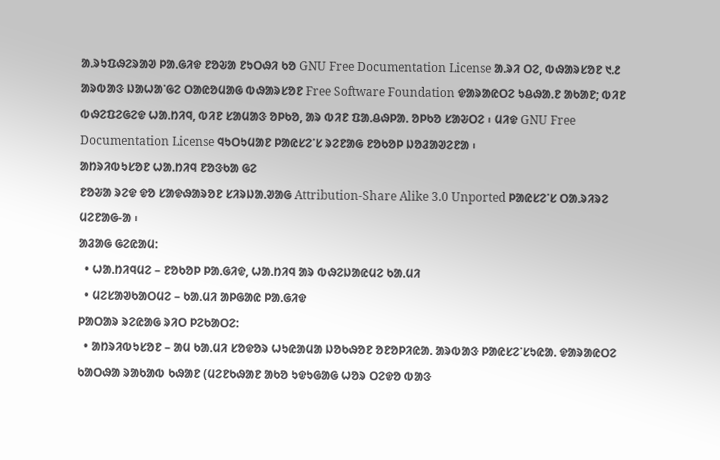ᱟᱹᱨᱩᱯᱷᱮᱨᱟᱣ ᱞᱟᱹᱜᱤᱫ ᱱᱚᱶᱟ ᱱᱩᱛᱷᱤ ᱠᱚ GNU Free Documentation License ᱟᱹᱨᱤ ᱛᱮ, ᱵᱷᱟᱨᱥᱚᱱ ᱑.᱒ ᱟᱨᱵᱟᱝ ᱡᱟᱦᱟᱸᱜᱮ ᱛᱟᱭᱚᱢᱟᱜ ᱵᱷᱟᱨᱥᱚᱱ Free Software Foundation ᱫᱟᱨᱟᱭᱛᱮ ᱩᱪᱷᱟᱹᱱ ᱟᱠᱟᱱ; ᱵᱤᱱ ᱵᱷᱮᱯᱮᱜᱮᱫ ᱦᱟᱹᱴᱤᱧ, ᱵᱤᱱ ᱥᱟᱢᱟᱝ ᱚᱞᱠᱚ, ᱟᱨ ᱵᱤᱱ ᱯᱟᱹᱪᱷᱞᱟᱹ ᱚᱞᱠᱚ ᱥᱟᱶᱛᱮ ᱾ ᱢᱤᱫ GNU Free Documentation License ᱧᱩᱛᱩᱢᱟᱱ ᱞᱟᱭᱥᱮᱸᱥ ᱨᱮᱱᱟᱜ ᱱᱚᱠᱚᱞ ᱡᱚᱲᱟᱣᱮᱱᱟ ᱾
ᱟᱴᱨᱤᱵᱩᱥᱚᱱ ᱦᱟᱹᱴᱤᱧ ᱱᱚᱝᱠᱟ ᱜᱮ
ᱱᱚᱶᱟ ᱨᱮᱫ ᱫᱚ ᱥᱟᱫᱷᱟᱨᱚᱱ ᱥᱤᱨᱡᱟᱹᱣᱟᱜ Attribution-Share Alike 3.0 Unported ᱞᱟᱭᱥᱮᱸᱥ ᱛᱟᱹᱨᱤᱨᱮ ᱢᱮᱱᱟᱜ-ᱟ ᱾
ᱟᱲᱟᱜ ᱜᱮᱭᱟᱢ:
  • ᱦᱟᱹᱴᱤᱧᱢᱮ – ᱱᱚᱠᱚᱞ ᱞᱟᱹᱜᱤᱫ, ᱦᱟᱹᱴᱤᱧ ᱟᱨ ᱵᱷᱮᱡᱟᱭᱢᱮ ᱠᱟᱹᱢᱤ
  • ᱢᱮᱥᱟᱣᱠᱟᱛᱢᱮ – ᱠᱟᱹᱢᱤ ᱟᱞᱜᱟᱭ ᱞᱟᱹᱜᱤᱫ
ᱞᱟᱛᱟᱨ ᱨᱮᱭᱟᱜ ᱨᱤᱛ ᱞᱮᱠᱟᱛᱮ:
  • ᱟᱴᱨᱤᱵᱩᱥᱚᱱ – ᱟᱢ ᱠᱟᱹᱢᱤ ᱥᱚᱫᱚᱨ ᱦᱩᱭᱟᱢᱟ ᱡᱚᱠᱷᱚᱱ ᱚᱱᱚᱞᱤᱭᱟᱹ ᱟᱨᱵᱟᱝ ᱞᱟᱭᱥᱮᱸᱥᱩᱭᱟᱹ ᱫᱟᱨᱟᱭᱛᱮ ᱠᱟᱛᱷᱟ ᱨᱟᱠᱟᱵ ᱠᱷᱟᱱ (ᱢᱮᱱᱠᱷᱟᱱ ᱟᱠᱚ ᱩᱫᱩᱜᱟᱜ ᱦᱚᱨ ᱛᱮᱫᱚ ᱵᱟᱝ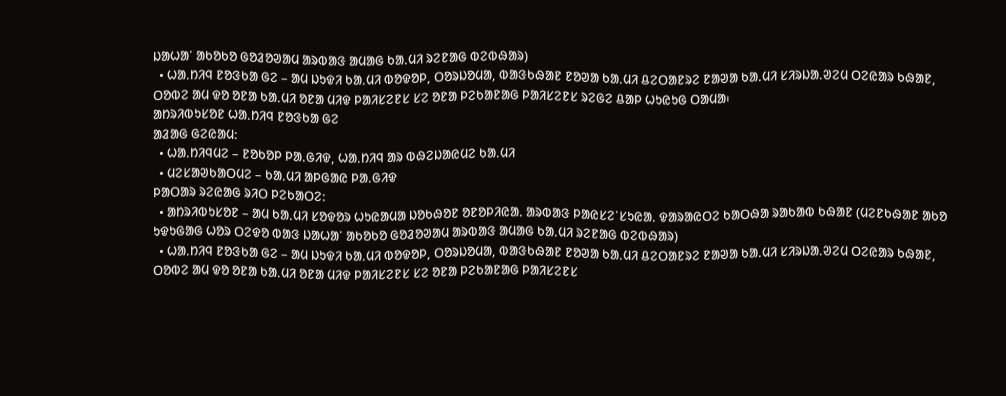ᱡᱟᱦᱟᱸ ᱟᱠᱚᱠᱚ ᱜᱚᱲᱚᱣᱟᱢ ᱟᱨᱵᱟᱝ ᱟᱢᱟᱜ ᱠᱟᱹᱢᱤ ᱨᱮᱱᱟᱜ ᱵᱮᱵᱷᱟᱨ)
  • ᱦᱟᱹᱴᱤᱧ ᱱᱚᱝᱠᱟ ᱜᱮ – ᱟᱢ ᱡᱩᱫᱤ ᱠᱟᱹᱢᱤ ᱵᱚᱫᱚᱞ, ᱛᱚᱨᱡᱚᱢᱟ, ᱵᱟᱝᱠᱷᱟᱱ ᱱᱚᱣᱟ ᱠᱟᱹᱢᱤ ᱪᱮᱛᱟᱱᱨᱮ ᱱᱟᱣᱟ ᱠᱟᱹᱢᱤ ᱥᱤᱨᱡᱟᱹᱣᱮᱢ ᱛᱮᱭᱟᱨ ᱠᱷᱟᱱ, ᱛᱚᱵᱮ ᱟᱢ ᱫᱚ ᱚᱱᱟ ᱠᱟᱹᱢᱤ ᱚᱱᱟ ᱢᱤᱫ ᱞᱟᱤᱥᱮᱱᱥ ᱥᱮ ᱚᱱᱟ ᱞᱮᱠᱟᱱᱟᱜ ᱞᱟᱤᱥᱮᱱᱥ ᱨᱮᱜᱮ ᱪᱟᱞ ᱦᱩᱭᱩᱜ ᱛᱟᱢᱟ᱾
ᱟᱴᱨᱤᱵᱩᱥᱚᱱ ᱦᱟᱹᱴᱤᱧ ᱱᱚᱝᱠᱟ ᱜᱮ
ᱟᱲᱟᱜ ᱜᱮᱭᱟᱢ:
  • ᱦᱟᱹᱴᱤᱧᱢᱮ – ᱱᱚᱠᱚᱞ ᱞᱟᱹᱜᱤᱫ, ᱦᱟᱹᱴᱤᱧ ᱟᱨ ᱵᱷᱮᱡᱟᱭᱢᱮ ᱠᱟᱹᱢᱤ
  • ᱢᱮᱥᱟᱣᱠᱟᱛᱢᱮ – ᱠᱟᱹᱢᱤ ᱟᱞᱜᱟᱭ ᱞᱟᱹᱜᱤᱫ
ᱞᱟᱛᱟᱨ ᱨᱮᱭᱟᱜ ᱨᱤᱛ ᱞᱮᱠᱟᱛᱮ:
  • ᱟᱴᱨᱤᱵᱩᱥᱚᱱ – ᱟᱢ ᱠᱟᱹᱢᱤ ᱥᱚᱫᱚᱨ ᱦᱩᱭᱟᱢᱟ ᱡᱚᱠᱷᱚᱱ ᱚᱱᱚᱞᱤᱭᱟᱹ ᱟᱨᱵᱟᱝ ᱞᱟᱭᱥᱮᱸᱥᱩᱭᱟᱹ ᱫᱟᱨᱟᱭᱛᱮ ᱠᱟᱛᱷᱟ ᱨᱟᱠᱟᱵ ᱠᱷᱟᱱ (ᱢᱮᱱᱠᱷᱟᱱ ᱟᱠᱚ ᱩᱫᱩᱜᱟᱜ ᱦᱚᱨ ᱛᱮᱫᱚ ᱵᱟᱝ ᱡᱟᱦᱟᱸ ᱟᱠᱚᱠᱚ ᱜᱚᱲᱚᱣᱟᱢ ᱟᱨᱵᱟᱝ ᱟᱢᱟᱜ ᱠᱟᱹᱢᱤ ᱨᱮᱱᱟᱜ ᱵᱮᱵᱷᱟᱨ)
  • ᱦᱟᱹᱴᱤᱧ ᱱᱚᱝᱠᱟ ᱜᱮ – ᱟᱢ ᱡᱩᱫᱤ ᱠᱟᱹᱢᱤ ᱵᱚᱫᱚᱞ, ᱛᱚᱨᱡᱚᱢᱟ, ᱵᱟᱝᱠᱷᱟᱱ ᱱᱚᱣᱟ ᱠᱟᱹᱢᱤ ᱪᱮᱛᱟᱱᱨᱮ ᱱᱟᱣᱟ ᱠᱟᱹᱢᱤ ᱥᱤᱨᱡᱟᱹᱣᱮᱢ ᱛᱮᱭᱟᱨ ᱠᱷᱟᱱ, ᱛᱚᱵᱮ ᱟᱢ ᱫᱚ ᱚᱱᱟ ᱠᱟᱹᱢᱤ ᱚᱱᱟ ᱢᱤᱫ ᱞᱟᱤᱥᱮᱱᱥ ᱥᱮ ᱚᱱᱟ ᱞᱮᱠᱟᱱᱟᱜ ᱞᱟᱤᱥᱮᱱᱥ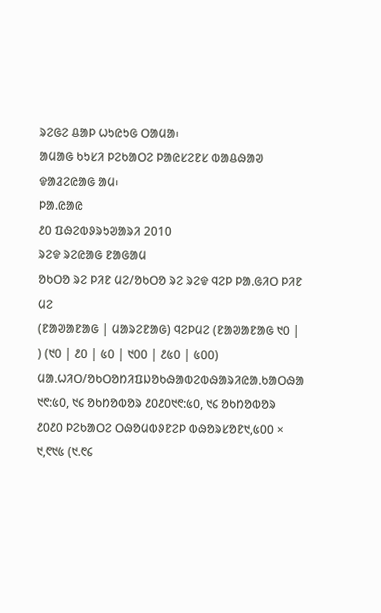ᱨᱮᱜᱮ ᱪᱟᱞ ᱦᱩᱭᱩᱜ ᱛᱟᱢᱟ᱾
ᱟᱢᱟᱜ ᱠᱩᱥᱤ ᱞᱮᱠᱟᱛᱮ ᱞᱟᱭᱥᱮᱱᱥ ᱵᱟᱪᱷᱟᱣ ᱫᱟᱲᱮᱭᱟᱜ ᱟᱢ᱾
ᱞᱟ.ᱭᱟᱭ
᱒᱐ ᱯᱷᱮᱵᱽᱨᱩᱣᱟᱨᱤ 2010
ᱨᱮᱫ ᱨᱮᱭᱟᱜ ᱱᱟᱜᱟᱢ
ᱚᱠᱛᱚ ᱨᱮ ᱞᱤᱱ ᱢᱮ/ᱚᱠᱛᱚ ᱨᱮ ᱨᱮᱫ ᱧᱮᱞ ᱞᱟᱹᱜᱤᱛ ᱞᱤᱱ ᱢᱮ
(ᱱᱟᱣᱟᱱᱟᱜ | ᱢᱟᱨᱮᱱᱟᱜ) ᱧᱮᱞᱢᱮ (ᱱᱟᱣᱟᱱᱟᱜ ᱑᱐ | ) (᱑᱐ | ᱒᱐ | ᱕᱐ | ᱑᱐᱐ | ᱒᱕᱐ | ᱕᱐᱐)
ᱢᱟᱹᱦᱤᱛ/ᱚᱠᱛᱚᱴᱤᱯᱡᱚᱠᱷᱟᱵᱮᱵᱷᱟᱨᱤᱭᱟᱹᱠᱟᱛᱷᱟ
᱑᱖:᱕᱐, ᱑᱔ ᱚᱠᱴᱚᱵᱚᱨ ᱒᱐᱒᱐᱑᱖:᱕᱐, ᱑᱔ ᱚᱠᱴᱚᱵᱚᱨ ᱒᱐᱒᱐ ᱞᱮᱠᱟᱛᱮ ᱛᱷᱚᱢᱵᱽᱱᱮᱞ ᱵᱷᱚᱨᱥᱚᱱ᱑,᱕᱐᱐ × ᱑,᱖᱑᱕ (᱑.᱖᱔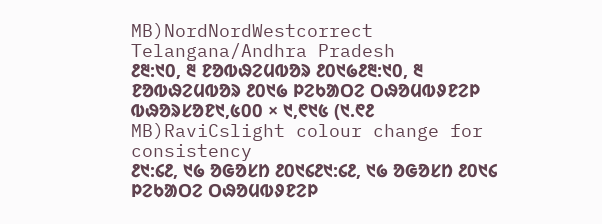MB)NordNordWestcorrect Telangana/Andhra Pradesh
᱒᱓:᱑᱐, ᱓ ᱱᱚᱵᱷᱮᱢᱵᱚᱨ ᱒᱐᱑᱙᱒᱓:᱑᱐, ᱓ ᱱᱚᱵᱷᱮᱢᱵᱚᱨ ᱒᱐᱑᱙ ᱞᱮᱠᱟᱛᱮ ᱛᱷᱚᱢᱵᱽᱱᱮᱞ ᱵᱷᱚᱨᱥᱚᱱ᱑,᱕᱐᱐ × ᱑,᱖᱑᱕ (᱑.᱖᱒ MB)RaviCslight colour change for consistency
᱒᱑:᱔᱒, ᱑᱙ ᱚᱜᱚᱥᱴ ᱒᱐᱑᱔᱒᱑:᱔᱒, ᱑᱙ ᱚᱜᱚᱥᱴ ᱒᱐᱑᱔ ᱞᱮᱠᱟᱛᱮ ᱛᱷᱚᱢᱵᱽᱱᱮᱞ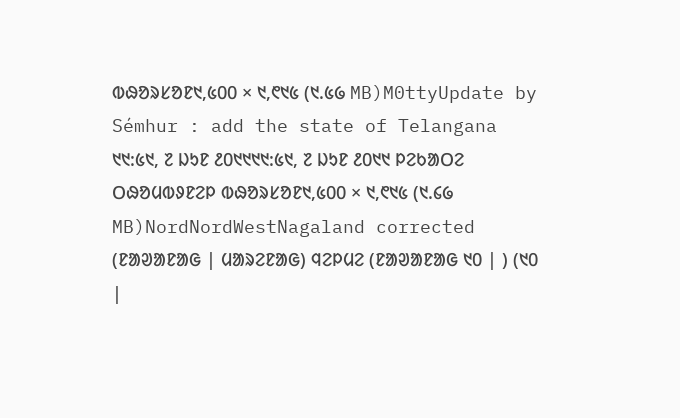ᱵᱷᱚᱨᱥᱚᱱ᱑,᱕᱐᱐ × ᱑,᱖᱑᱕ (᱑.᱕᱙ MB)M0ttyUpdate by Sémhur : add the state of Telangana
᱑᱑:᱕᱑, ᱗ ᱡᱩᱱ ᱒᱐᱑᱑᱑᱑:᱕᱑, ᱗ ᱡᱩᱱ ᱒᱐᱑᱑ ᱞᱮᱠᱟᱛᱮ ᱛᱷᱚᱢᱵᱽᱱᱮᱞ ᱵᱷᱚᱨᱥᱚᱱ᱑,᱕᱐᱐ × ᱑,᱖᱑᱕ (᱑.᱔᱙ MB)NordNordWestNagaland corrected
(ᱱᱟᱣᱟᱱᱟᱜ | ᱢᱟᱨᱮᱱᱟᱜ) ᱧᱮᱞᱢᱮ (ᱱᱟᱣᱟᱱᱟᱜ ᱑᱐ | ) (᱑᱐ |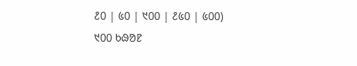᱒᱐ | ᱕᱐ | ᱑᱐᱐ | ᱒᱕᱐ | ᱕᱐᱐)
᱑᱐᱐ ᱠᱷᱚᱱ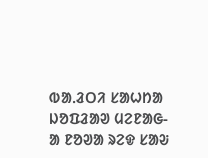ᱵᱟᱹᱲᱛᱤ ᱥᱟᱦᱴᱟ ᱡᱚᱯᱲᱟᱣ ᱢᱮᱱᱟᱜ-ᱟ ᱱᱚᱣᱟ ᱨᱮᱫ ᱥᱟᱶ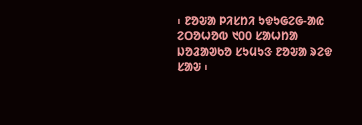᱾ ᱱᱚᱶᱟ ᱞᱤᱥᱴᱤ ᱩᱫᱩᱜᱮᱜ-ᱟᱭ ᱮᱛᱚᱦᱚᱵ ᱑᱐᱐ ᱥᱟᱦᱴᱟ ᱡᱚᱲᱟᱣᱠᱚ ᱥᱩᱢᱩᱝ ᱱᱚᱶᱟ ᱨᱮᱫ ᱥᱟᱶ ᱾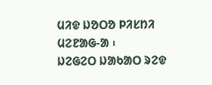ᱢᱤᱫ ᱡᱚᱛᱚ ᱞᱤᱥᱴᱤ ᱢᱮᱱᱟᱜ-ᱟ ᱾
ᱡᱮᱜᱮᱛ ᱡᱟᱠᱟᱛ ᱨᱮᱫ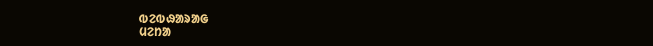ᱵᱮᱵᱷᱟᱨᱟᱜ
ᱢᱮᱴᱟ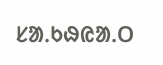ᱥᱟᱹᱠᱷᱭᱟᱹᱛ